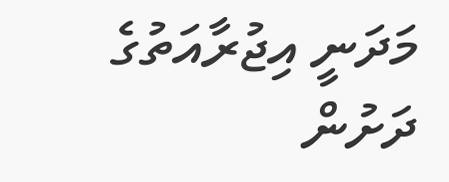މަދަނީ އިޖުރާއަތުގެ ދަށުން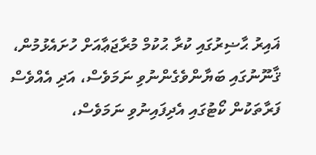ޣައިރު ޙާޟިރުގައި ކުރާ ޙުކުމް މުރާޖަޢާއަށް ހުށައެޅުމުން، ޤާނޫނުގައި ބަޔާންވެގެންނުވި ނަމަވެސް، އަދި އެއްވެސް ފަރާތަކުން ކޯޓުގައި އެދިފައިނުވި ނަމަވެސް،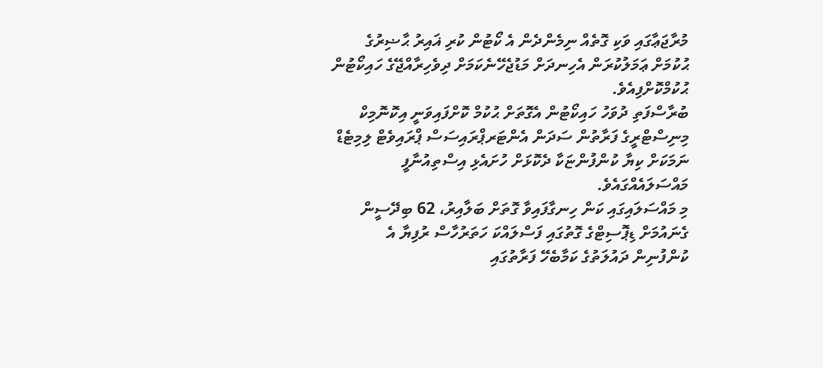މުރާޖަޢާގައި ވަކި ގޮތެއް ނިމެންދެން އެ ކޯޓުން ކުރި ޣައިރު ޙާޟިރުގެ ޙުކުމަށް ޢަމަލުކުރަން އެހިނދަށް މަޑުޖެހޭނެކަމަށް ދިވެހިރާއްޖޭގެ ހައިކޯޓުން ޙުކުމްކޮށްފިއެވެ.
ބުރާސްފަތި ދުވަހު ހައިކޯޓުން އެގޮތަށް ޙުކުމް ކޮށްފައިވަނީ އިކޮނޮމިކް މިނިސްޓްރީގެ ފަރާތުން ސަދަން އެންޓަރޕްރައިސަސް ޕްރައިވެޓް ލިމިޓެޑް ނަމަކަށް ކިޔާ ކުންފުންޏަކާ ދެކޮޅަށް ހުށައެޅި އިސްތިއުނާފީ މައްސަލައެއްގައެވެ.
މި މައްސަލައިގައި ކަން ހިނގާފައިވާ ގޮތަށް ބަލާއިރު، 62 ބިދޭސީން ގެނައުމަށް ޑިޕޮސިޓްގެ ގޮތުގައި ފަސްލައްކަ ހަތަރުހާސް ރުފިޔާ އެ ކުންފުނިން ދައުލަތުގެ ކަމާބެހޭ ފަރާތުގައި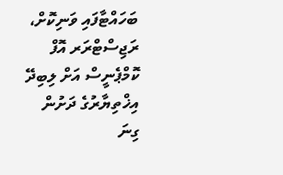ބަހައްޓާފައި ވަނިކޮށް، ރަޖިސްޓްރަރ އޮފް ކޮމްޕެނީސް އަށް ލިބިދޭ އިޚްތިޔާރުގެ ދަށުން ގިނަ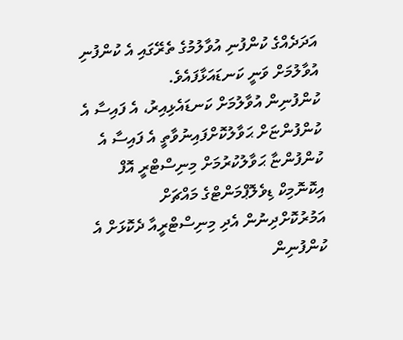އަދަދެއްގެ ކުންފުނި އުވާލުމުގެ ތެރޭގައި އެ ކުންފުނި އުވާލުމަށް ވަނީ ކަނޑައަޅާފައެވެ.
ކުންފުނިން އުވާލުމަށް ކަނޑައެޅިއިރު، އެ ފައިސާ އެ ކުންފުންޏަށް ޙަވާލުކޮށްފައިނުވާތީ އެ ފައިސާ އެ ކުންފުންޏާ ޙަވާލުކުރުމަށް މިނިސްޓްރީ އޮފް އިކޮނޮމިކް ޑިވެލޮޕްމަންޓްގެ މައްޗަށް އަމުރުކޮށްދިނުން އެދި މިނިސްޓްރީއާ ދެކޮޅަށް އެ ކުންފުނިން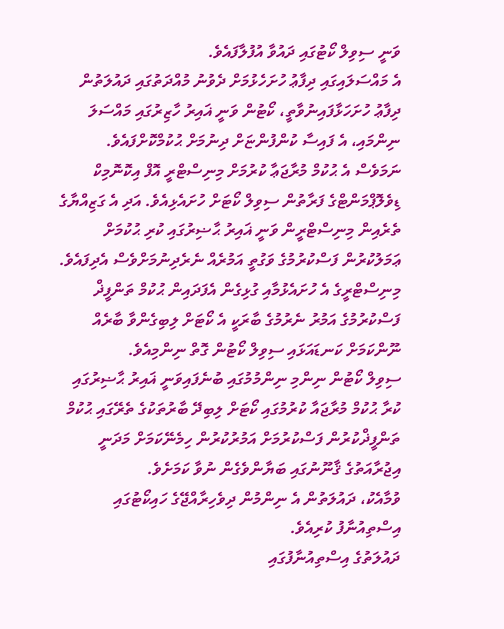ވަނީ ސިވިލް ކޯޓުގައި ދައުވާ އުފުލާފައެވެ.
އެ މައްސަލައިގައި ދިފާޢު ހުށަހެޅުމަށް ދެވުނު މުއްދަތުގައި ދައުލަތުން ދިފާޢު ހުށަހަޅާފައިނުވާތީ، ކޯޓުން ވަނީ ޣައިރު ހާޒިރުގައި މައްސަލަ ނިންމައި، އެ ފައިސާ ކުންފުންޏަށް ދިނުމަށް ޙުކުމްކޮށްފައެވެ.
ނަމަވެސް އެ ޙުކުމް މުރާޖަޢާ ކުރުމަށް މިނިސްޓްރީ އޮފް އިކޮނޮމިކް ޑިވެލޮޕްމަންޓްގެ ފަރާތުން ސިވިލް ކޯޓަށް ހުށައެޅިއެވެ. އަދި އެ ގަޒިއްޔާގެ ތެރެއިން މިނިސްޓްރީން ވަނީ ޣައިރު ޙާޟިރުގައި ކުރި ޙުކުމަށް ޢަމަލުކުރުން ފަސްކުރުމުގެ ވަގުތީ އަމުރެއް ނެރެދިނުމަށްވެސް އެދިފައެވެ.
މިނިސްޓްރީގެ އެ ހުށައެޅުމާއި ގުޅިގެން އެފަދައިން ޙުކުމް ތަންފީޛް ފަސްކުރުމުގެ އަމުރު ނެރުމުގެ ބާރަކީ އެ ކޯޓަށް ލިބިގެންވާ ބާރެއް ނޫންކަމަށް ކަނޑައަޅައި ސިވިލް ކޯޓުން ގޮތް ނިންމިއެވެ.
ސިވިލް ކޯޓުން ނިންމި ނިންމުމުގައި ބުނެފައިވަނީ ޣައިރު ޙާޟިރުގައި ކުރާ ޙުކުމް މުރާޖައާ ކުރުމުގައި ކޯޓަށް ލިބިދޭ ބާރުތަކުގެ ތެރޭގައި ޙުކުމް ތަންފީޛްކުރުން ފަސްކުރުމަށް އަމުރުކުރުން ހިމެނޭކަމަށް މަދަނީ އިޖުރާއަތުގެ ޤާނޫނުގައި ބަޔާންވެގެން ނުވާ ކަމަށެވެ.
ވުމާއެކު، ދައުލަތުން އެ ނިންމުން ދިވެހިރާއްޖޭގެ ހައިކޯޓުގައި އިސްތިއުނާފު ކުރިއެވެ.
ދައުލަތުގެ އިސްތިއުނާފުގައި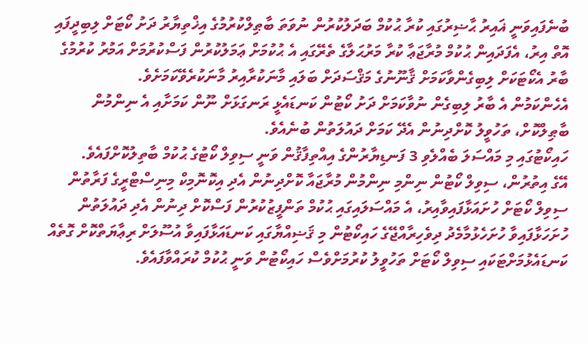ބުނެފައިވަނީ ޣައިރު ޙާޟިރުގައި ކުރާ ޙުކުމް ބަދަލުކުރުން ނުވަތަ ބާޠިލްކުރުމުގެ އިޚްތިޔާރު ދަށު ކޯޓަށް ލިބިދީފައި އޮތް އިރު، އެފަދައިން ޙުކުމް މުރާޖަޢާ ކުރާ މަރުޙަލާގެ ތެރޭގައި އެ ޙުކުމަށް ޢަމަލުކުރުން ފަސްކުރުމަށް އަމުރު ކުރުމުގެ ބާރު އެކޯޓަކަށް ލިބިގެންވާކަމަށް ޤާނޫނުގެ މަޤްސަދަށް ބަލައި މާނަކުރާއިރު މާނަކުރެވޭކަމަށެވެ.
އެހެންކަމުން އެ ބާރު ލިބިގެން ނުވާކަމަށް ދަށު ކޯޓުން ކަނޑައެޅީ ރަނގަޅަށް ނޫން ކަމަށާއި އެ ނިންމުން ބާޠިލްކޮށް، ތަހުވީލު ކޮށްދިނުން އެދޭ ކަމަށް ދައުލަތުން ބުނެއެވެ.
ހައިކޯޓުގައި މި މައްސަލަ ބެއްލެވި 3 ފަނޑިޔާރުންގެ އިއްތިފާޤުން ވަނީ ސިވިލް ކޯޓުގެ ޙުކުމް ބާތިލުކޮށްފައެވެ.
އޭގެ އިތުރުން، ސިވިލް ކޯޓުން ނިންމި ނިންމުން މުރާޖައާ ކޮށްދިނުން އެދި އިކޮނޮމިކް މިނިސްޓްރީގެ ފަރާތުން ސިވިލް ކޯޓަށް ހުށައަޅާފައިވާއިރު، އެ މައްސަލައިގައި ޙުކުމް ތަންފީޒުކުރުން ފަސްކޮށް ދިނުން އެދި ދައުލަތުން ހުށަހަޅާފައިވާ ހުށަހެޅުމާމެދު ދިވެހިރާއްޖޭގެ ހައިކޯޓުން މި ޤަޟިއްޔާގައި ކަނޑައަޅާފައިވާ އުސޫލަށް ރިޢާޔަތްކޮށް ގޮތެއް ކަނޑައެޅުމަށްޓަކައި ސިވިލް ކޯޓަށް ތަހުވީލު ކުރުމަށްވެސް ހައިކޯޓުން ވަނީ ޙުކުމް ކުރައްވާފައެވެ.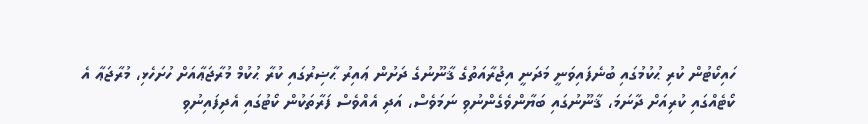ހައިކޯޓުން ކުރި ޙުކުމުގައި ބުނެފައިވަނީ މަދަނީ އިޖުރާއަތުގެ ޤާނޫނުގެ ދަށުން ޢައިރު ޙާޟިރުގައި ކުރާ ޙުކުމް މުރާޖަޢާއަށް ހުށަހެޅި، މުރާޖަޢާ އެ ކޯޓެއްގައި ކުރިއަށް ދާނަމަ، ޤާނޫނުގައި ބަޔާންވެގެންނުވި ނަމަވެސް، އަދި އެއްވެސް ފަރާތަކުން ކޯޓުގައި އެދިފައިނުވި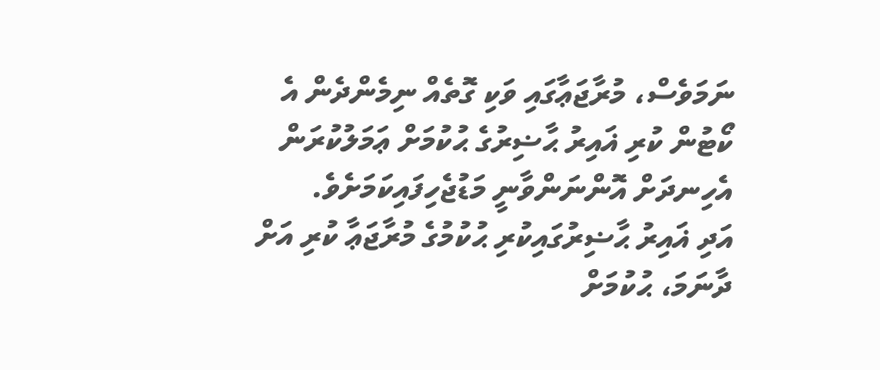ނަމަވެސް، މުރާޖަޢާގައި ވަކި ގޮތެއް ނިމެންދެން އެ ކޯޓުން ކުރި ޣައިރު ޙާޟިރުގެ ޙުކުމަށް ޢަމަލުކުރަން އެހިނދަށް އޮންނަންވާނީ މަޑުޖެހިފައިކަމަށެވެ.
އަދި ޣައިރު ޙާޟިރުގައިކުރި ޙުކުމުގެ މުރާޖަޢާ ކުރި އަށް ދާނަމަ، ޙުކުމަށް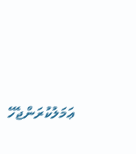ޢަމަލުކުރަންޖެހޭ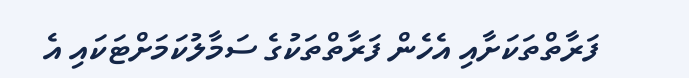ފަރާތްތަކަށާއި އެހެން ފަރާތްތަކުގެ ސަމާލުކަމަށްޓަކައި އެ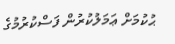ޙުކުމަށް ޢަމަލުކުރުން ފަސްކުރުމުގެ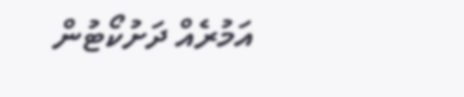އަމުރެއް ދަށުކޯޓުން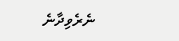ނެރެވިދާނެ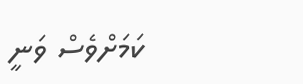ކަމަށްވެސް ވަނީ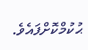ޙުކުމްކޮށްފައެވެ.